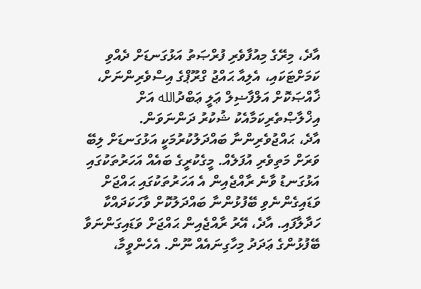އާދެ، މިރޭގެ މިއުފާވެރި ފުރްޞަތު އަޅުގަނޑަށް ދެއްވި ކަމަށްޓަކައި، އެލިއާ ޙައްޖު ގްރޫޕްގެ އިސްވެރިންނަށް، ޚާއްޞަކޮށް އަލްފާޟިލް ޢަލީ ޢަބްދުالله އަށް އިޚްލާޞްތެރިކަމާއެކު ޝުކުރު ދަންނަވަން.
އާދެ، ޙައްޖުވެރިންނާ ބައްދަލުކުރުމަކީ އަޅުގަނޑަށް ލިބޭ ވަރަށް މަތިވެރި އުފަލެއް. މީގެކުރީގެ ބައެއް އަހަރުތަކުގައި އަޅުގަނޑު ވާނެ ރާއްޖެއިން އެ އަހަރުތަކުގައި ޙައްޖަށް ވަޑައިގެންނެވި ބޭފުޅުންނާ ބައްދަލުކޮށް ވާހަކަދައްކާ ހަދާލާފައި. އާދެ، އޭރު ރާއްޖެއިން ޙައްޖަށް ވަޑައިގަންނަވާ ބޭފުޅުންގެ ޢަދަދު މިހާގިނައެއް ނޫން. އެހެންވީމާ،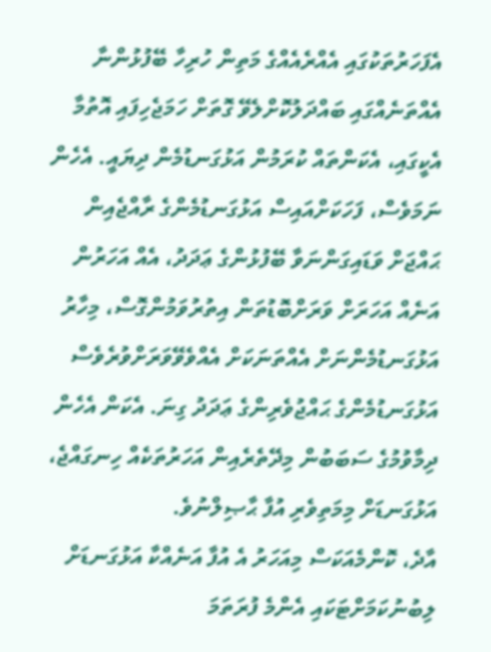އެފަހަރުތަކުގައި އެއްރެއެއްގެ މަތިން ހުރިހާ ބޭފުޅުންނާ އެއްތަނެއްގައި ބައްދަލުކޮށްލެވޭ ގޮތަށް ހަމަޖެހިފައި އޮތުމާ އެކީގައި، އެކަންތައް ކުރަމުން އަޅުގަނޑުމެން ދިޔައީ. އެހެން ނަމަވެސް، ފަހަކަށްއައިސް އަޅުގަނޑުމެންގެ ރާއްޖެއިން ޙައްޖަށް ވަޑައިގަންނަވާ ބޭފުޅުންގެ ޢަދަދު، އެއް އަހަރުން އަނެއް އަހަރަށް ވަރަށްބޮޑުތަން އިތުރުވަމުންގޮސް، މިހާރު އަޅުގަނޑުމެންނަށް އެއްތަނަކަށް އެއްވެވޭވަރަށްވުރެވެސް އަޅުގަނޑުމެންގެ ޙައްޖުވެރިންގެ ޢަދަދު ގިނަ. އެކަން އެހެން ދިމާވުމުގެ ސަބަބުން މިދޭތެރެއިން އަހަރުތަކެއް ހިނގައްޖެ، އަޅުގަނޑަށް މިމަތިވެރި އުފާ ޙާޞިލްނުވެ.
އާދެ، ކޮންމެއަކަސް މިއަހަރު އެ އުފާ އަނެއްކާ އަޅުގަނޑަށް ލިބުނުކަމަށްޓަކައި އެންމެ ފުރަތަމަ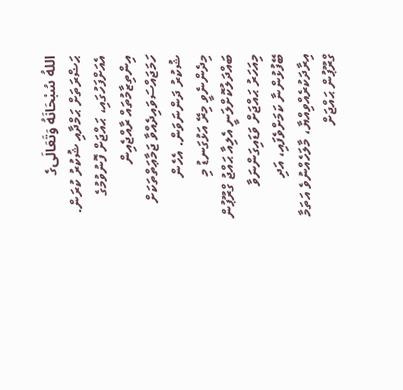اللهُ سُبْحَانَهُ وَتَعَالَىގެ ޙަޟްރަތަށް ޙަމްދާއި ޝުކުރު ކުރަން. އެއަށްފަހުގައި، ޙައްޖަށް ފޮނުވުމުގެ އިންތިޒާމުތައް ރާއްޖެއިން ހަމަޖައްސަވައިދެއްވާ ޖަމާޢަތްތަކަށް ޝުކުރު ދަންނަވަން. އެހެން މިދެންނެވީ މިރޭ އަޅުގަނޑު މި ބައްދަލުކޮށްލަނީ އެލިއާ ޙައްޖު ގްރޫޕުން މިއަހަރު ޙައްޖަށް ވަޑައިގަންނަވާ ބޭފުޅުންނާ ކަމަށްވެފައި، އަދި އިރާދަކުރެއްވިއްޔާ، މާލަހެއްނުވެ އަތަމާ ގްރޫޕުން ޙައްޖަށް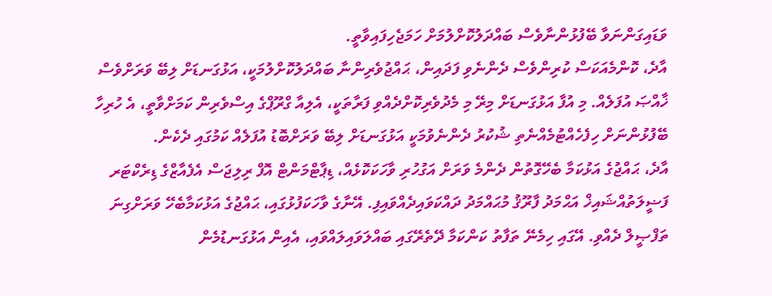ވަޑައިގަންނަވާ ބޭފުޅުންނާވެސް ބައްދަލުކޮށްލުމަށް ހަމަޖެހިފައިވާތީ.
އާދެ، ކޮންމެއަކަސް ކުރިންވެސް ދެންނެވި ފަދައިން، ޙައްޖުވެރިންނާ ބައްދަލުކޮށްލުމަކީ، އަޅުގަނޑަށް ލިބޭ ވަރަށްވެސް ޚާއްޞަ އުފަލެއް. މި އުފާ އަޅުގަނޑަށް މިރޭ މި މެދުވެރިކޮށްދެއްވި ފަރާތަކީ، އެލިއާ ގްރޫޕްގެ އިސްވެރިން ކަމަށްވާތީ، އެ ހުރިހާ ބޭފުޅުންނަށް ހިފެހެއްޓުމެއްނެތި ޝުކުރު ދެންނެވުމަކީ އަޅުގަނޑަށް ލިބޭ ވަރަށްބޮޑު އުފަލެއް ކަމުގައި ދެކެން.
އާދެ، ޙައްޖުގެ އަޅުކަމާ ބެހޭގޮތުން ދެންމެ ވަރަށް އަގުހުރި ވާހަކަކޮޅެއް، ޑިޕާޓްމަންޓް އޮފް ރިލިޖަސް އެފެއާޒްގެ ޑިރެކްޓަރ ފަޟީލަތުއްޝައިޚް އަޙްމަދު ފާރޫޤު މުޙައްމަދު ދައްކަވައިދެއްވައިފި. އޭނާގެ ވާހަކަފުޅުގައި، ޙައްޖުގެ އަޅުކަމާބެހޭ ވަރަށްގިނަ ތަފްޞީލް ދެއްވި. އޭގައި ހިމެނޭ ތަފާތު ކަންކަމާ ދޭތެރޭގައި ބައްލަވައިލައްވައި، އެއިން އަޅުގަނޑުމެން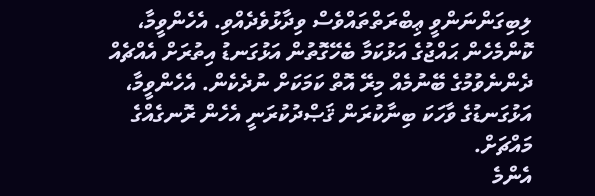ލިބިގަންނަންވީ ޢިބްރަތްތައްވެސް ވިދާޅުވެދެއްވި. އެހެންވީމާ، ކޮންމެހެން ޙައްޖުގެ އަޅުކަމާ ބެހޭގޮތުން އަޅުގަނޑު އިތުރަށް އެއްޗެއް ދެންނެވުމުގެ ބޭނުމެއް މިރޭ އޮތް ކަމަކަށް ނުދެކެން. އެހެންވީމާ، އަޅުގަނޑުގެ ވާހަކަ ބިނާކުރަން ޤަޞްދުކުރަނީ އެހެން ރޮނގެއްގެ މައްޗަށް.
އެންމެ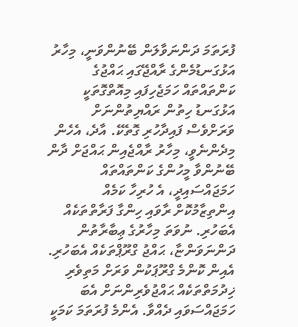ފުރަތަމަ ދަންނަވާލަން ބޭނުންވަނީ، މިހާރު އަޅުގަނޑުމެންގެ ރާއްޖޭގައި ޙައްޖުގެ ކަންތައްތައް ހަމަޖެހިފައި މިއޮތްގޮތަކީ އަޅުގަނޑު ހިތުން ރައްޔިތުންނަށް ވަރަށްވެސް ފައިދާހުރި ގޮތެކޭ. އާދެ، އެހެން މިދެންނެވީ، މިހާރު ރާއްޖެއިން ޙައްޖަށް ދާން ބޭނުންވާ މީހުންގެ ކަންތައްތައް ހަމަޖައްސައިދީ، އެ ހުރިހާ ކަމެއް އިންތިޒާމުކޮށް ރާވައި ހިންގާ ފަރާތްތަކެއް އެބަހުރި. ނުވަތަ މިހާރުގެ ޢިބާރާތުން ދަންނަވަންޏާ، ޙައްޖު ގްރޫޕްތަކެއް އެބަހުރި. އެއިން ކޮންމެ ގްރޫޕަކުން ވަރަށް މަތިވެރި ޚިދުމަތްތަކެއް ޙައްޖުވެރިންނަށް އެބަ ހަމަޖައްސަވައި ދެއްވާ. އެންމެ ފުރަތަމަ ކަމަކީ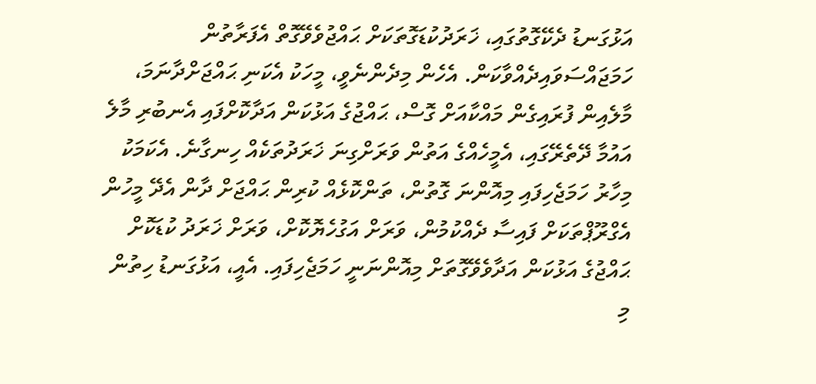އަޅުގަނޑު ދެކޭގޮތުގައި، ޚަރަދުކުޑަގޮތަކަށް ޙައްޖުވެވޭގޮތް އެފަރާތުން ހަމަޖައްސަވައިދެއްވާކަން. އެހެން މިދެންނެވީ، މީހަކު އެކަނި ޙައްޖަށްދާނަމަ، މާލެއިން ފުރައިގެން މައްކާއަށް ގޮސް، ޙައްޖުގެ އަޅުކަން އަދާކޮށްފައި އެނބުރި މާލެ އައުމާ ދޭތެރޭގައި، އެމީހެއްގެ އަތުން ވަރަށްގިނަ ޚަރަދުތަކެއް ހިނގާނެ. އެކަމަކު މިހާރު ހަމަޖެހިފައި މިއޮންނަ ގޮތުން، ތަންކޮޅެއް ކުރިން ޙައްޖަށް ދާން އެދޭ މީހުން އެގްރޫޕްތަކަށް ފައިސާ ދެއްކުމުން، ވަރަށް އަގުހެޔޮކޮށް، ވަރަށް ޚަރަދު ކުޑަކޮށް ޙައްޖުގެ އަޅުކަން އަދާވެވޭގޮތަށް މިއޮންނަނީ ހަމަޖެހިފައި. އެއީ، އަޅުގަނޑު ހިތުން މި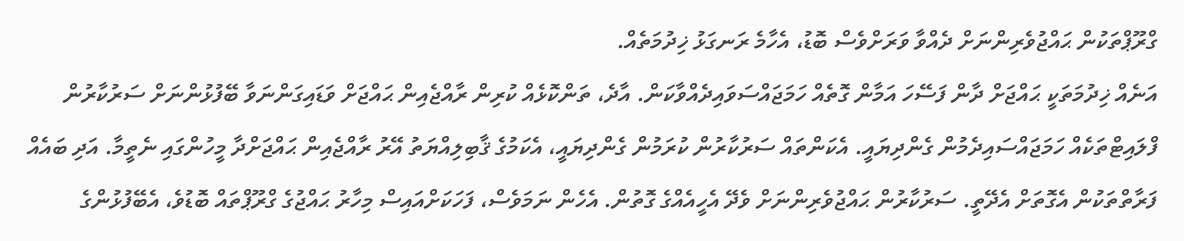ގްރޫޕްތަކުން ޙައްޖުވެރިންނަށް ދެއްވާ ވަރަށްވެސް ބޮޑު، އެހާމެ ރަނގަޅު ޚިދުމަތެއް.
އަނެއް ޚިދުމަތަކީ ޙައްޖަށް ދާން ފަސޭހަ އަމާން ގޮތެއް ހަމަޖައްސަވައިދެއްވާކަން. އާދެ، ތަންކޮޅެއް ކުރިން ރާއްޖެއިން ޙައްޖަށް ވަޑައިގަންނަވާ ބޭފުޅުންނަށް ސަރުކާރުން ފްލައިޓްތަކެއް ހަމަޖައްސައިދެމުން ގެންދިޔައީ. އެކަންތައް ސަރުކާރުން ކުރަމުން ގެންދިޔައީ، އެކަމުގެ ޤާބިލިއްޔަތު އޭރު ރާއްޖެއިން ޙައްޖަށްދާ މީހުންގައި ނެތީމާ. އަދި ބައެއް ފަރާތްތަކުން އެގޮތަށް އެދޭތީ. ސަރުކާރުން ޙައްޖުވެރިންނަށް ވެދޭ އެހީއެއްގެ ގޮތުން. އެހެން ނަމަވެސް، ފަހަކަށްއައިސް މިހާރު ޙައްޖުގެ ގްރޫޕްތައް ބޮޑުވެ، އެބޭފުޅުންގެ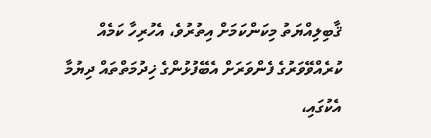ޤާބިލިއްޔަތު މިކަންކަމަށް އިތުރުވެ، އެހުރިހާ ކަމެއް ކުރެއްވޭވަރުގެ ފެންވަރަށް އެބޭފުޅުންގެ ޚިދުމަތްތައް ދިޔުމާ އެކުގައި،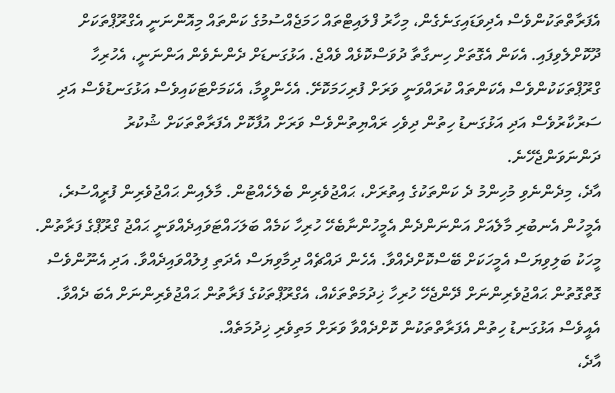އެފަރާތްތަކުންވެސް އެދިވަޑައިގަނެގެން، މިހާރު ފްލައިޓްތައް ހަމަޖެއްސުމުގެ ކަންތައް މިއޮންނަނީ އެގްރޫޕްތަކަށް ދޫކޮށްލެވިފައި. އެކަން އެގޮތަށް ހިނގާތާ ދުވަސްކޮޅެއް ވެއްޖެ. އަޅުގަނޑަށް ދެންނެވެން އަންނަނީ، އެހުރިހާ ގްރޫޕްތަކަކުންވެސް އެކަންތައް ކުރައްވަނީ ވަރަށް ފުރިހަމަކޮށޭ. އެހެންވީމާ، އެކަމަށްޓަކައިވެސް އަޅުގަނޑުވެސް އަދި ސަރުކާރުވެސް އަދި އަޅުގަނޑު ހިތުން ދިވެހި ރައްޔިތުންވެސް ވަރަށް އުފާކޮށް އެފަރާތްތަކަށް ޝުކުރު ދަންނަވަންޖެހޭނެ.
އާދެ، މިދެންނެވި މުހިންމު ދެ ކަންތަކުގެ އިތުރަށް، ޙައްޖުވެރިން ބެލެހެއްޓުން. މާލެއިން ޙައްޖުވެރިން ފުރީއްސުރެ، އެމީހުން އެނބުރި މާލެއަށް އަންނަންދެން އެމީހުންނާބެހޭ ހުރިހާ ކަމެއް ބަލަހައްޓަވައިދެއްވަނީ ޙައްޖު ގްރޫޕްގެ ފަރާތުން. މީހަކު ބަލިވިޔަސް އެމީހަކަށް ބޭސްކޮށްދެއްވާ. އެހެން ދައްޗެއް ދިމާވިޔަސް އެދަތި ފިލުއްވައިދެއްވާ. އަދި އެނޫންވެސް ގޮތްގޮތުން ޙައްޖުވެރިންނަށް ދޭންޖެހޭ ހުރިހާ ޚިދުމަތްތަކެއް، އެގްރޫޕްތަކުގެ ފަރާތުން ޙައްޖުވެރިންނަށް އެބަ ދެއްވާ. އެއީވެސް އަޅުގަނޑު ހިތުން އެފަރާތްތަކުން ކޮށްދެއްވާ ވަރަށް މަތިވެރި ޚިދުމަތެއް.
އާދެ،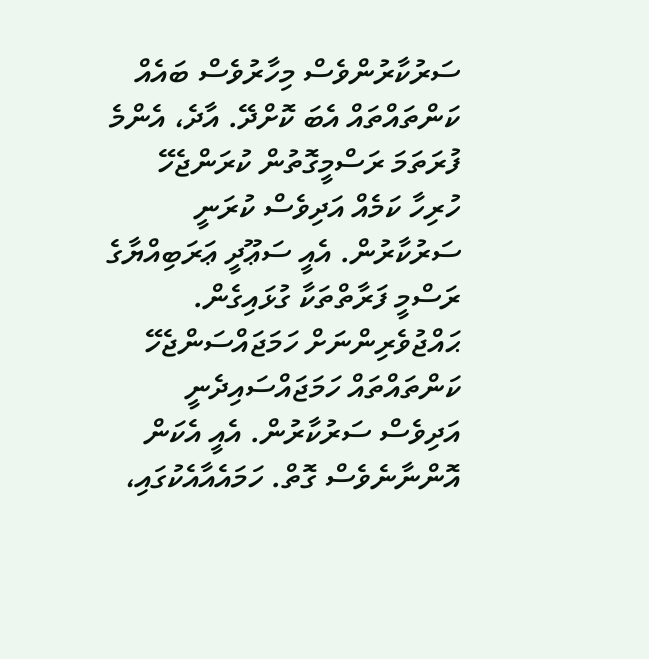ސަރުކާރުންވެސް މިހާރުވެސް ބައެއް ކަންތައްތައް އެބަ ކޮށްދޭ. އާދެ، އެންމެ ފުރަތަމަ ރަސްމީގޮތުން ކުރަންޖެހޭ ހުރިހާ ކަމެއް އަދިވެސް ކުރަނީ ސަރުކާރުން. އެއީ ސަޢޫދީ ޢަރަބިއްޔާގެ ރަސްމީ ފަރާތްތަކާ ގުޅައިގެން. ޙައްޖުވެރިންނަށް ހަމަޖައްސަންޖެހޭ ކަންތައްތައް ހަމަޖައްސައިދެނީ އަދިވެސް ސަރުކާރުން. އެއީ އެކަން އޮންނާނެވެސް ގޮތް. ހަމައެއާއެކުގައި،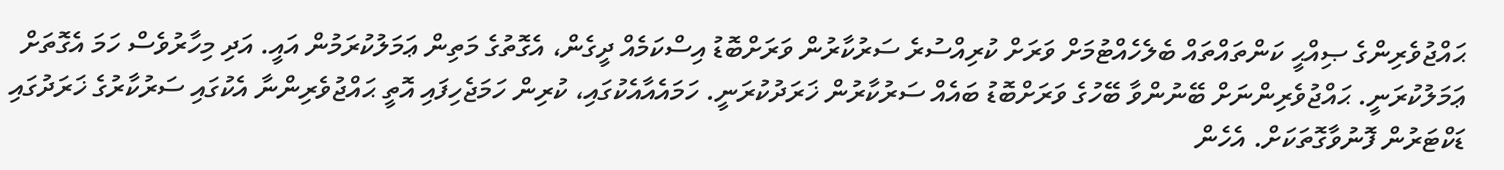ޙައްޖުވެރިންގެ ޞިއްޙީ ކަންތައްތައް ބެލެހެއްޓުމަށް ވަރަށް ކުރިއްސުރެ ސަރުކާރުން ވަރަށްބޮޑު އިސްކަމެއް ދީގެން، އެގޮތުގެ މަތިން ޢަމަލުކުރަމުން އައީ. އަދި މިހާރުވެސް ހަމަ އެގޮތަށް ޢަމަލުކުރަނީ. ޙައްޖުވެރިންނަށް ބޭނުންވާ ބޭހުގެ ވަރަށްބޮޑު ބައެއް ސަރުކާރުން ޚަރަދުކުރަނީ. ހަމައެއާއެކުގައި، ކުރިން ހަމަޖެހިފައި އޮތީ ޙައްޖުވެރިންނާ އެކުގައި ސަރުކާރުގެ ޚަރަދުގައި ޑަކްޓަރުން ފޮނުވާގޮތަކަށް. އެހެން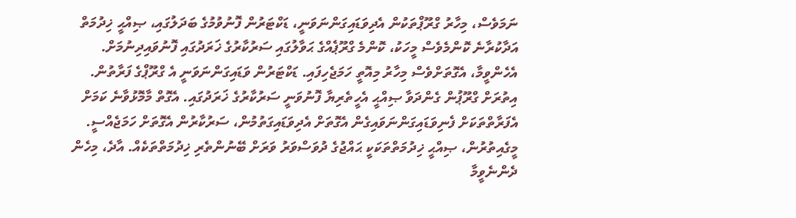ނަމަވެސް، މިހާރު ގްރޫޕްތަކުން އެދިވަޑައިގަންނަވަނީ، ޑަކްޓަރުން ފޮނުވުމުގެ ބަދަލުގައި، ޞިއްޙީ ޚިދުމަތް އަދާކުރާނެ ކޮންމެވެސް މީހަކު، ކޮންމެ ގްރޫޕެއްގެ ޙަވާލުގައި ސަރުކާރުގެ ޚަރަދުގައި ފޮނުވައިދިނުމަށް. އެހެންވީމާ، އެގޮތަށްވެސް މިހާރު މިއޮތީ ހަމަޖެހިފައި. ޑަކްޓަރުން ވަޑައިގަންނަވަނީ އެ ގްރޫޕްގެ ފަރާތުން. އިތުރަށް ގްރޫޕުން ގެންދަވާ ޞިއްޙީ އެހީތެރިޔާ ފޮނުވަނީ ސަރުކާރުގެ ޚަރަދުގައި. އެގޮތް މާމޮޅުވާނެ ކަމަށް އެފަރާތްތަކަށް ފެނިވަޑައިގަންނަވައިގެން އެގޮތަށް އެދިވަޑައިގަތުމުން، ސަރުކާރުން އެގޮތަށް ހަމަޖެއްސީ.
މީގެއިތުރުން، ޞިއްޙީ ޚިދުމަތްތަކަކީ ޙައްޖުގެ ދުވަސްވަރު ވަރަށް ބޭނުންތެރި ޚިދުމަތްތަކެއް. އާދެ، މިހެން ދެންނެވީމާ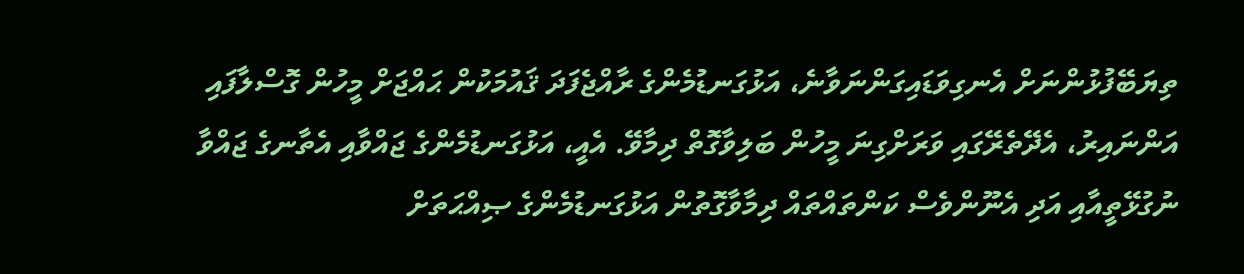ތިޔަބޭފުޅުންނަށް އެނގިވަޑައިގަންނަވާނެ، އަޅުގަނޑުމެންގެ ރާއްޖެފަދަ ޤައުމަކުން ޙައްޖަށް މީހުން ގޮސްލާފައި އަންނައިރު، އެދޭތެރޭގައި ވަރަށްގިނަ މީހުން ބަލިވާގޮތް ދިމާވޭ. އެއީ، އަޅުގަނޑުމެންގެ ޖައްވާއި އެތާނގެ ޖައްވާ ނުގުޅޭތީއާއި އަދި އެނޫންވެސް ކަންތައްތައް ދިމާވާގޮތުން އަޅުގަނޑުމެންގެ ޞިއްޙަތަށް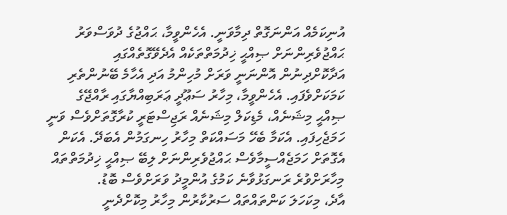އުނިކަމެއް އަންނަގޮތް ދިމާވަނީ. އެހެންވީމާ، ޙައްޖުގެ ދުވަސްވަރު ޙައްޖުވެރިންނަށް ޞިއްޙީ ޚިދުމަތްތަކެއް އެދެވޭގޮތެއްގައި އަދާކޮށްދިނުން އޮންނަނީ ވަރަށް މުހިންމު އަދި އެހާމެ ބޭނުންތެރި ކަމަކަށްވެފައި. އެހެންވީމާ، މިހާރު ސަޢޫދީ ޢަރަބިއްޔާގައި ރާއްޖޭގެ ޞިއްޙީ މިޝަނެއް، މެޑިކަލް މިޝަނެއް ރަޖިސްޓަރީ ކުރާގޮތަށްވެސް ވަނީ ހަމަޖެހިފައި. އެކަމާ ބެހޭ މަސައްކަތް މިހާރު ހިނގަމުން އެބަދޭ. އެކަން އެގޮތަށް ހަމަޖެއްސީމާވެސް ޙައްޖުވެރިންނަށް ލިބޭ ޞިއްޙީ ޚިދުމަތްތައް މިހާރަށްވުރެ ރަނގަޅުވާނެ ކަމުގެ އުންމީދު ވަރަށްވެސް ބޮޑު.
އާދެ، މިކަހަލަ ކަންތައްތައް ސަރުކާރުން މިހާރު މިކޮށްދެނީ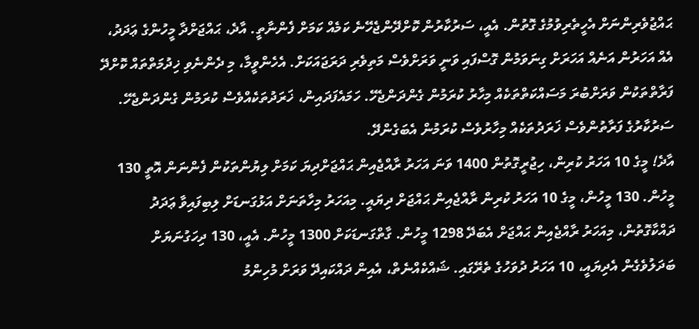ޙައްޖުވެރިންނަށް އެހީތެރިވުމުގެ ގޮތުން. އެއީ، ސަރުކާރުން ކޮށްދޭންޖެހޭނެ ކަމެއް ކަމަށް ފެންނާތީ. އާދެ، ޙައްޖަށްދާ މީހުންގެ ޢަދަދު، އެއް އަހަރުން އަނެއް އަހަރަށް ގިނަވަމުން ގޮސްފައި ވަނީ ވަރަށްވެސް މަތިވެރި ދަރަޖައަކަށް. އެހެންވީމާ، މި ދެންނެވި ޚިދުމަތްތައް ކޮށްދޭ ފަރާތްތަކުން ވަރަށްބުރަ މަސައްކަތްތަކެއް މިހާރު ކުރަމުން ގެންދަންޖެހޭ. ހަމައެފަދައިން، ޚަރަދުތަކެއްވެސް ކުރަމުން ގެންދަންޖެހޭ. ސަރުކާރުގެ ފަރާތުންވެސް ޚަރަދުތަކެއް މިހާރުވެސް ކުރަމުން އެބަގެންދޭ.
އާދެ! މީގެ 10 އަހަރު ކުރިން، ހިޖުރީގޮތުން 1400 ވަނަ އަހަރު ރާއްޖެއިން ޙައްޖަށްދިޔަ ކަމަށް ލިޔުންތަކުން ފެންނަން އޮތީ 130 މީހުން. 130 މީހުން، މީގެ 10 އަހަރު ކުރިން ރާއްޖެއިން ޙައްޖަށް ދިޔައީ. މިއަހަރު މިހާތަނަށް އަޅުގަނޑަށް ލިބިފައިވާ ޢަދަދު ދައްކާގޮތުން، މިއަހަރު ރާއްޖެއިން ޙައްޖަށް އެބަދޭ 1298 މީހުން. ގާތްގަނޑަކަށް 1300 މީހުން. އެއީ، 130 ދިހަގުނަޔަށް ބަދަލުވެގެން އެދިޔައީ، 10 އަހަރު ދުވަހުގެ ތެރޭގައި. ޝައްކެއްނެތް، އެއިން ދައްކައިދޭ ވަރަށް މުހިންމު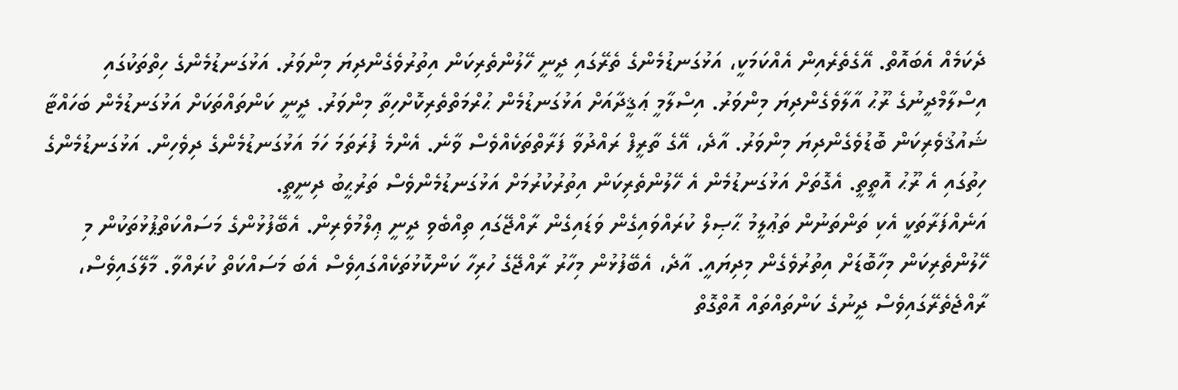ދެކަމެއް އެބައޮތް. އޭގެތެރެއިން އެއްކަމަކީ، އަޅުގަނޑުމެންގެ ތެރޭގައި ދީނީ ހޭލުންތެރިކަން އިތުރުވެގެންދިޔަ މިންވަރު. އަޅުގަނޑުމެންގެ ހިތްތަކުގައި އިސްލާމްދީނުގެ ރޫޙު އާލާވެގެންދިޔަ މިންވަރު. އިސްލާމީ ޢަޤީދާއަށް އަޅުގަނޑުމެން ޙުރްމަތްތެރިކޮށްހިތާ މިންވަރު. ދީނީ ކަންތައްތަކަށް އަޅުގަނޑުމެން ބަހައްޓާ ޝައުޤުވެރިކަން ބޮޑުވެގެންދިޔަ މިންވަރު. އާދެ، އޭގެ ތާރީފް ރައްދުވާ ފަރާތްތަކެއްވެސް ވާނެ. އެންމެ ފުރަތަމަ ހަމަ އަޅުގަނޑުމެންގެ ދިވެހިން. އަޅުގަނޑުމެންގެ ހިތުގައި އެ ރޫޙު އޮތީތީ. އެގޮތަށް އަޅުގަނޑުމެން އެ ހޭލުންތެރިކަން އިތުރުކުރުމަށް އަޅުގަނޑުމެންވެސް ތަރުޙީބު ދިނީތީ.
އަނެއްފަރާތަކީ އެކި ތަންތަނުން ތަޢުލީމު ޙާޞިލް ކުރައްވައިގެން ވަޑައިގެން ރާއްޖޭގައި ތިއްބެވި ދީނީ ޢިލްމުވެރިން. އެބޭފުޅުންގެ މަސައްކަތްޕުޅުތަކުން މި ހޭލުންތެރިކަން މިހާބޮޑަށް އިތުރުވެގެން މިދިޔައީ. އާދެ، އެބޭފުޅުން މިހާރު ރާއްޖޭގެ ހުރިހާ ކަންކޮޅުތަކެއްގައިވެސް އެބަ މަސައްކަތް ކުރައްވާ. މާލޭގައިވެސް، ރާއްޖެތެރޭގައިވެސް ދީނުގެ ކަންތައްތައް އޮތްގޮތް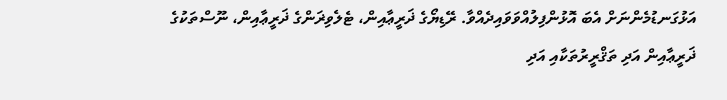އަޅުގަނޑުމެންނަށް އެބަ އޮޅުންފިލުއްވަވައިދެއްވާ. ރޭޑިޔޯގެ ޛަރީޢާއިން، ޓެލެވިޜަންގެ ޛަރީޢާއިން، ނޫސްތަކުގެ ޛަރީޢާއިން އަދި ތަޤްރީރުތަކާއި އަދި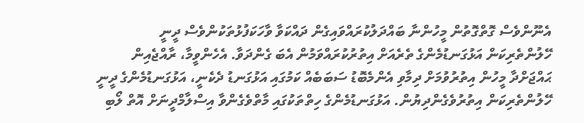އެނޫންވެސް ގޮތްގޮތުން މީހުންނާ ބައްދަލުކުރައްވައިގެން ދައްކަވާ ވާހަކަފުޅުތަކުންވެސް ދީނީ ހޭލުންތެރިކަން އަޅުގަނޑުމެންގެ ތެރެއަށް އިތުރުކުރައްވަމުން އެބަ ގެންދަވާ. އެހެންވީމާ، ރާއްޖެއިން ޙައްޖަށްދާ މީހުން އިތުރުވުމަށް ދިމާވި އެންމެބޮޑު ސަބަބެއް ކަމުގައި އަޅުގަނޑު ދެކެނީ، އަޅުގަނޑުމެންގެ ދީނީ ހޭލުންތެރިކަން އިތުރުވެގެންދިޔުން. އަޅުގަނޑުމެންގެ ހިތްތަކުގައި މާތްވެގެންވާ އިސްލާމްދީނަށް އޮތް ލޯބި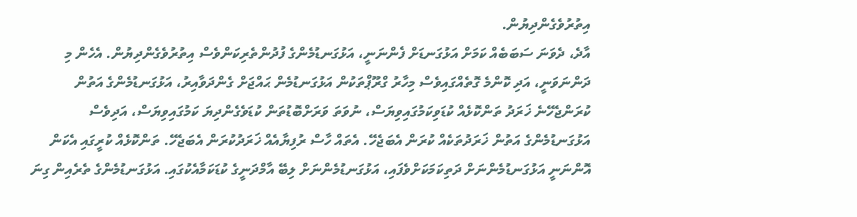އިތުރުވެގެންދިޔުން.
އާދެ، ދެވަނަ ސަބަބެއް ކަމަށް އަޅުގަނޑަށް ފެންނަނީ، އަޅުގަނޑުމެންގެ ފުދުންތެރިކަންވެސް އިތުރުވެގެންދިޔުން. އެހެން މި ދަންނަވަނީ، އަދި ކޮންމެ ގޮތެއްގައިވެސް މިހާރު ގްރޫޕްތަކުން އަޅުގަނޑުމެން ޙައްޖަށް ގެންދަވާއިރު، އަޅުގަނޑުމެންގެ އަތުން ކުރަންޖެހޭނެ ޚަރަދު ތަންކޮޅެއް ކުޑަވިކަމުގައިވިޔަސް، ނުވަތަ ވަރަށްބޮޑުތަން ކުޑަވެގެންދިޔަ ކަމުގައިވިޔަސް، އަދިވެސް އަޅުގަނޑުމެންގެ އަތުން ޚަރަދުތަކެއް ކުރަން އެބަޖެހޭ. އެތައް ހާސް ރުފިޔާއެއް ޚަރަދުކުރަން އެބަޖެހޭ. ތަންކޮޅެއް ކުރީގައި އެކަން އޮންނަނީ އަޅުގަނޑުމެންނަށް ދަތިކަމަކަށްވެފައި، އަޅުގަނޑުމެންނަށް ލިބޭ އާމްދަނީގެ ކުޑަކަމާއެކުގައި. އަޅުގަނޑުމެންގެ ތެރެއިން ގިނަ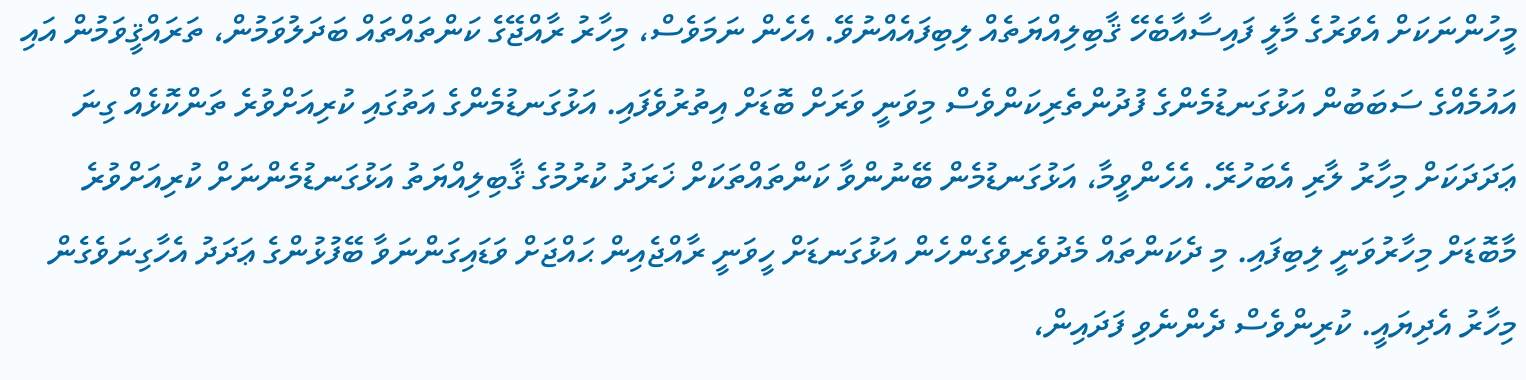މީހުންނަކަށް އެވަރުގެ މާލީ ފައިސާއާބެހޭ ޤާބިލިއްޔަތެއް ލިބިފައެއްނުވޭ. އެހެން ނަމަވެސް، މިހާރު ރާއްޖޭގެ ކަންތައްތައް ބަދަލުވަމުން، ތަރައްޤީވަމުން އައި އައުމެއްގެ ސަބަބުން އަޅުގަނޑުމެންގެ ފުދުންތެރިކަންވެސް މިވަނީ ވަރަށް ބޮޑަށް އިތުރުވެފައި. އަޅުގަނޑުމެންގެ އަތުގައި ކުރިއަށްވުރެ ތަންކޮޅެއް ގިނަ ޢަދަދަކަށް މިހާރު ލާރި އެބަހުރޭ. އެހެންވީމާ، އަޅުގަނޑުމެން ބޭނުންވާ ކަންތައްތަކަށް ޚަރަދު ކުރުމުގެ ޤާބިލިއްޔަތު އަޅުގަނޑުމެންނަށް ކުރިއަށްވުރެ މާބޮޑަށް މިހާރުވަނީ ލިބިފައި. މި ދެކަންތައް މެދުވެރިވެގެންހެން އަޅުގަނޑަށް ހީވަނީ ރާއްޖެއިން ޙައްޖަށް ވަޑައިގަންނަވާ ބޭފުޅުންގެ ޢަދަދު އެހާގިނަވެގެން މިހާރު އެދިޔައީ. ކުރިންވެސް ދެންނެވި ފަދައިން،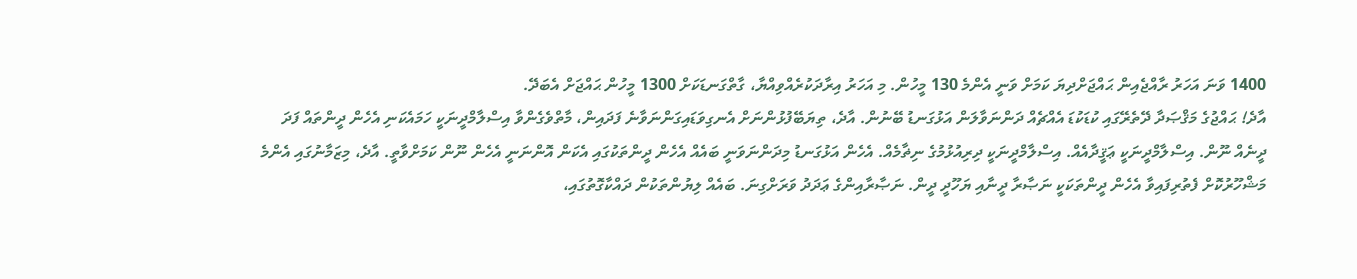1400 ވަނަ އަހަރު ރާއްޖެއިން ޙައްޖަށްދިޔަ ކަމަށް ވަނީ އެންމެ 130 މީހުން. މި އަހަރު އިރާދަކުރެއްވިއްޔާ، ގާތްގަނޑަކަށް 1300 މީހުން ޙައްޖަށް އެބަދޭ.
އާދެ! ޙައްޖުގެ މަޤްޞަދާ ދޭތެރޭގައި ކުޑަކުޑަ އެއްޗެއް ދަންނަވާލަން އަޅުގަނޑު ބޭނުން. އާދެ، ތިޔަބޭފުޅުންނަށް އެނގިވަޑައިގަންނަވާނެ ފަދައިން، މާތްވެގެންވާ އިސްލާމްދީނަކީ ހަމައެކަނި އެހެން ދީންތައް ފަދަ ދީނެއް ނޫން. އިސްލާމްދީނަކީ ޢަޤީދާއެއް. އިސްލާމްދީނަކީ ދިރިއުޅުމުގެ ނިޡާމެއް. އެހެން އަޅުގަނޑު މިދަންނަވަނީ ބައެއް އެހެން ދީންތަކުގައި އެކަން އޮންނަނީ އެހެން ނޫން ކަމަށްވާތީ. އާދެ، މިޒަމާނުގައި އެންމެ މަޝްހޫރުކޮށް ފެތުރިފައިވާ އެހެން ދީންތަކަކީ ނަޞާރާ ދީނާއި ޔަހޫދީ ދީން. ނަޞާރާއިންގެ ޢަދަދު ވަރަށްގިނަ. ބައެއް ލިޔުންތަކުން ދައްކާގޮތުގައި،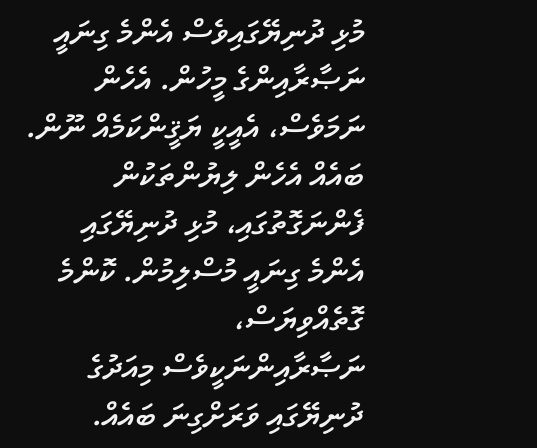މުޅި ދުނިޔޭގައިވެސް އެންމެ ގިނައީ ނަޞާރާއިންގެ މީހުން. އެހެން ނަމަވެސް، އެއީކީ ޔަޤީންކަމެއް ނޫން. ބައެއް އެހެން ލިޔުންތަކުން ފެންނަގޮތުގައި، މުޅި ދުނިޔޭގައި އެންމެ ގިނައީ މުސްލިމުން. ކޮންމެ ގޮތެއްވިޔަސް، ނަޞާރާއިންނަކީވެސް މިއަދުގެ ދުނިޔޭގައި ވަރަށްގިނަ ބައެއް.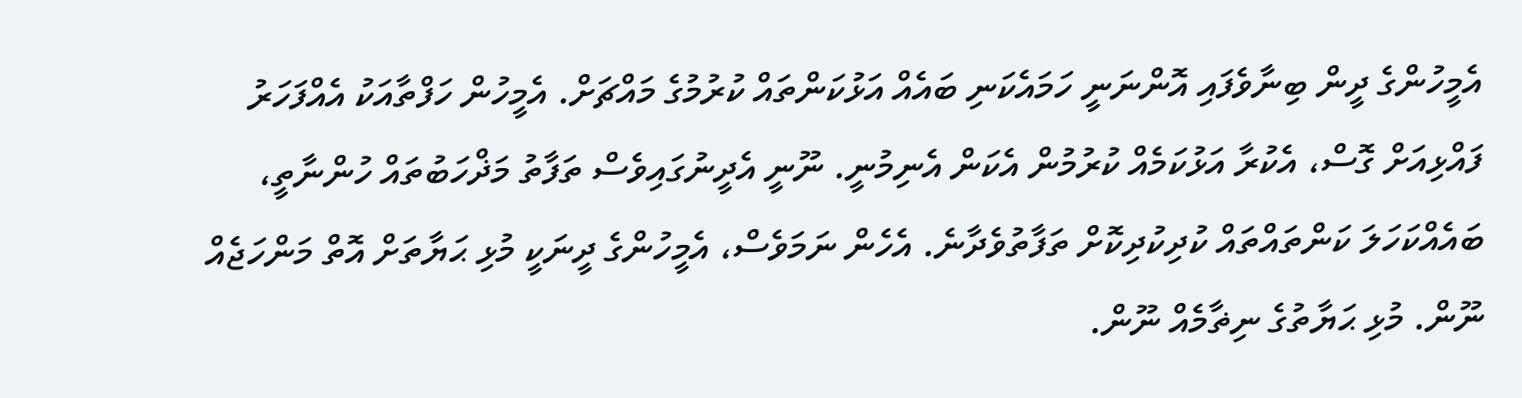އެމީހުންގެ ދީން ބިނާވެފައި އޮންނަނީ ހަމައެކަނި ބައެއް އަޅުކަންތައް ކުރުމުގެ މައްޗަށް. އެމީހުން ހަފްތާއަކު އެއްފަހަރު ފައްޅިއަށް ގޮސް، އެކުރާ އަޅުކަމެއް ކުރުމުން އެކަން އެނިމުނީ. ނޫނީ އެދީނުގައިވެސް ތަފާތު މަޛްހަބުތައް ހުންނާތީ، ބައެއްކަހަލަ ކަންތައްތައް ކުދިކުދިކޮށް ތަފާތުވެދާނެ. އެހެން ނަމަވެސް، އެމީހުންގެ ދީނަކީ މުޅި ޙަޔާތަށް އޮތް މަންހަޖެއް ނޫން. މުޅި ޙަޔާތުގެ ނިޡާމެއް ނޫން.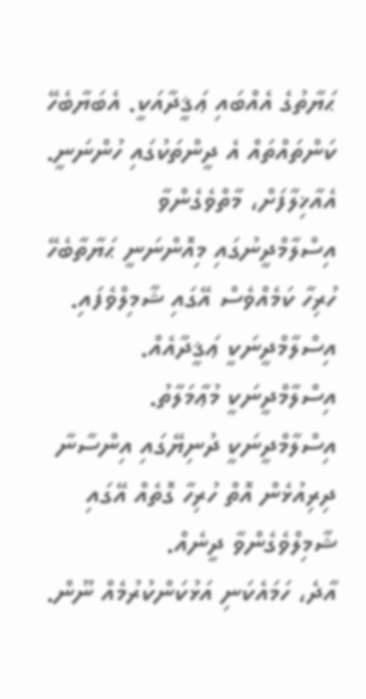ޙަޔާތުގެ އެއްބައި ޢަޤީދާއަކީ. އެބަޔާބެހޭ ކަންތައްތައް އެ ދީންތަކުގައި ހުންނަނީ. އެއާޚިލާފަށް، މާތްވެގެންވާ އިސްލާމްދީނުގައި މިއޮންނަނީ ޙަޔާތާބެހޭ ހުރިހާ ކަމެއްވެސް އޭގައި ޝާމިލްވެފައި. އިސްލާމްދީނަކީ ޢަޤީދާއެއް. އިސްލާމްދީނަކީ މުޢާމަލާތު. އިސްލާމްދީނަކީ ދުނިޔޭގައި އިންސާނާ ދިރިއުޅެން އޮތް ހުރިހާ ގޮތެއް އޭގައި ޝާމިލްވެގެންވާ ދީނެއް.
އާދެ، ހަމައެކަނި އަޅުކަންކުރުމެއް ނޫން.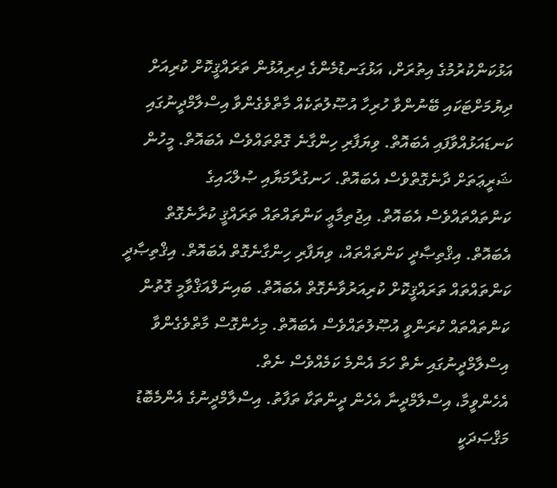އަޅުކަންކުރުމުގެ އިތުރަށް، އަޅުގަނޑުމެންގެ ދިރިއުޅުން ތަރައްޤީކޮށް ކުރިއަށް ދިޔުމަށްޓަކައި ބޭނުންވާ ހުރިހާ އުޞޫލުތަކެއް މާތްވެގެންވާ އިސްލާމްދީނުގައި ކަނޑައަޅުއްވާފައި އެބައޮތް. ވިޔަފާރި ހިންގާނެ ގޮތްތައްވެސް އެބައޮތް. މީހުން ޝަރީޢަތަށް ދާނެގޮތްވެސް އެބައޮތް. ހަނގުރާމަޔާއި ޞުލްޙައިގެ ކަންތައްތައްވެސް އެބައޮތް. އިޖުތިމާޢީ ކަންތައްތައް ތަރައްޤީ ކުރާނެގޮތް އެބައޮތް. އިޤްތިޞާދީ ކަންތައްތައް، ވިޔަފާރި ހިންގާނެގޮތް އެބައޮތް. އިޤްތިޞާދީ ކަންތައްތައް ތަރައްޤީކޮށް ކުރިއަރުވާނެގޮތް އެބައޮތް. ބައިނަލްއަޤްވާމީ ގޮތުން ކަންތައްތައް ކުރަންވީ އުޞޫލުތައްވެސް އެބައޮތް. މިހެންގޮސް މާތްވެގެންވާ އިސްލާމްދީނުގައި ނެތް ހަމަ އެންމެ ކަމެއްވެސް ނެތް.
އެހެންވީމާ، އިސްލާމްދީނާ އެހެން ދީންތަކާ ތަފާތު. އިސްލާމްދީނުގެ އެންމެބޮޑު މަޤްޞަދަކީ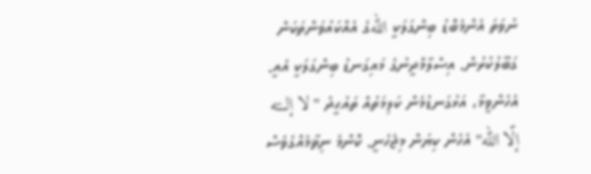ނުވަތަ އެންމެބޮޑު ބިންގަލަކީ اللهގެ އެއްކައުވަންތަކަން ގަބޫލުކުރުން. އިސްލާމްދީނުގެ މައިގަނޑު ބިންގަލަކީ އެއީ. އެހެންވީމާ، އަޅުގަނޑުމެން ކަލިމަތުއް ތައުޙީދު "لا إلــــٓه إلّا الله" އެހެން ކިޔަން މިޖެހެނީ. ކޮންމެ ނިޡާމެއްގެވެސް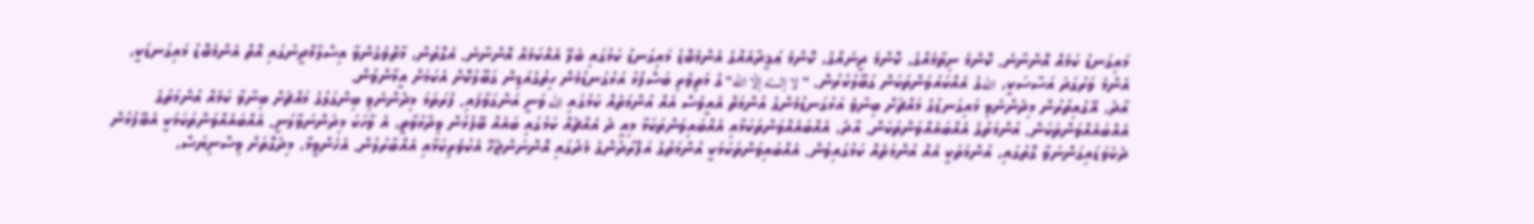މައިގަނޑު ކަމެއް އޮންނާނެ. ކޮންމެ ނިޡާމެއްގެ، ކޮންމެ ދީނެއްގެ، ކޮންމެ ޢަޤީދާއެއްގެ އެންމެބޮޑު މައިގަނޑު ކަމުގައި ބެލޭ އެއްކަމެއް އޮންނާނެ. އެގޮތުން، މާތްވެގެންވާ އިސްލާމްދީނުގައި އޮތް އެންމެބޮޑު މައިގަނޑަކީ، އެންމެ ވަރުގަދަ އަސާސަކީ، اللهގެ އެއްކައުވަންތަކަން ގަބޫލުކުރުން. "لا إلــــٓه إلّا الله" ގެ މަތިވެރި ބަސްފުޅު އަޅުގަނޑުމެން ހިތުގެއަޑިން ގަބޫލުކޮށް އެކަމަށް އީމާންވުން.
އާދެ، އޭގެއިތުރުން މިދެންނެވި މައިގަނޑުގެ މައްޗަށް ބިނާވެ އަޅުގަނޑުމެންގެ އުންމަތް އެއީވެސް އެއް އުންމަތެއް ކަމުގައި الله ވަނީ އަންގަވާފައި. ފުރަތަމަ މިދެންނެވި ބިންގަލުގެ މައްޗަށް ބިނާވާ ކަމެއް އުންމަތުގެ އެއްބައެއްވަންތަކަން. އުންމަތުގެ އެއްބައެއްވަންތަކަން. އާދެ، އެއްބައެއްވަންތަކަމާއި އެއްބައިވަންތަކަމާ މިއީ ދެ އެއްޗެއް ކަމުގައި ބައެއް ބޭފުޅުން ވިދާޅުވާތީ، އެ ވާހަކަ މިދަންނަވާލަނީ. އެއްބައެއްވަންތަކަމަކީ އެބޭފުޅުން ދެކެވަޑައިގަންނަވާ ގޮތުގައި، އުންމަތަކީ އެއް އުންމަތެއް ކަމުގައިވުން. އެއްބައިވަންތަކަމަކީ އުންމަތުގެ އަފްރާދުންގެ މެދުގައި އޮންނަންޖެހޭ އެކުވެރިކަމާއި އެއްބާރުލުން. އެހެންވީމާ، މިދެގޮތަށް ވިސްނިޔަސް،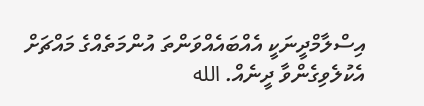އިސްލާމްދީނަކީ އެއްބައެއްވަންތަ އުންމަތެއްގެ މައްޗަށް އެކުލެވިގެންވާ ދީނެއް. الله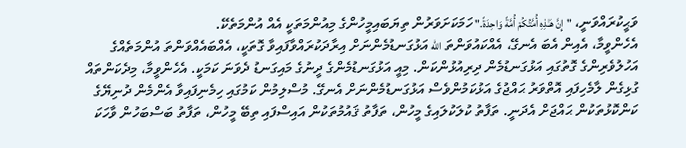ވަޙީކުރައްވަނީ، "إِنَّ هَـٰذِهِ أُمَّتُكُمْ أُمَّةً وَاحِدَةً." ހަމަކަށަވަރުން ތިޔަބައިމީހުންގެ މިއުންމަތަކީ އެއް އުންމަތެކޭ.
އެހެންވީމާ، އެއިން އެބަ އެނގޭ، އެއްކައުވަންތަ الله އަޅުގަނޑުމެންނަށް އިރާދަކުރައްވާފައިވާ ގޮތަކީ، އެއްބައެއްވަންތަ އުންމަތެއްގެ އަހުލުވެރިންގެ ގޮތުގައި އަޅުގަނޑުމެން ދިރިއުޅުންކަން. މިއީ އަޅުގަނޑުމެންގެ ދީނުގެ މައިގަނޑު ދެވަނަ ކަމަކީ. އެހެންވީމާ، މިދެކަންތައް ގުޅިގެން ލާމެހިފައި އޮތްވަރު ޙައްޖުގެ އަޅުކަމުންވެސް އަޅުގަނޑުމެންނަށް އެނގޭ. މުސްލިމުން ކަމުގައި ހިމެނިފައިވާ އެންމެން ދުނިޔޭގެ ކަންކޮޅުތަކުން ޙައްޖަށް އެދަނީ. ތަފާތު ކުލަކުލައިގެ މީހުން، ތަފާތު ޤައުމުތަކުން އައިސްފައި ތިބޭ މީހުން، ތަފާތު ބަސްބަހުން ވާހަކަ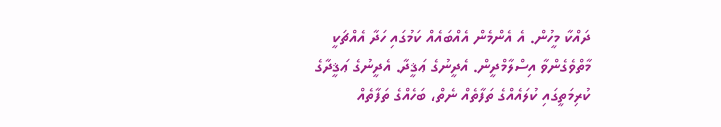ދައްކާ މީހުން. އެ އެންމެން އެއްބައެއް ކަމުގައި ހަދާ އެއްޗަކީ މާތްވެގެންވާ އިސްލާމްދީން. އެދީނުގެ ޢަޤީދާ. އެދީނުގެ ޢަޤީދާގެ ކުރިމަތީގައި ކުލައެއްގެ ތަފާތެއް ނެތް، ބަހެއްގެ ތަފާތެއް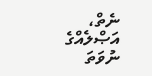ނެތް، އަޞްލެއްގެ ނުވަތަ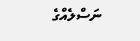ނަސްލެއްގެ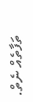ތަފާތެއް ނެތް.